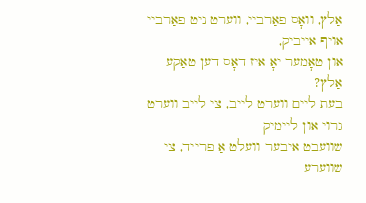אַלץ, וואׇס פאַרביי, ווערט ניט פאַרביי אויף אייביק,
און טאׇמער יאׇ איז דאׇס דען טאַקע אַלץ?
בעת ליים ווערט לייב, צי לייב ווערט גרוי און ליימיק
שוועבט איבער וועלט אַ פרייד, צי שווערע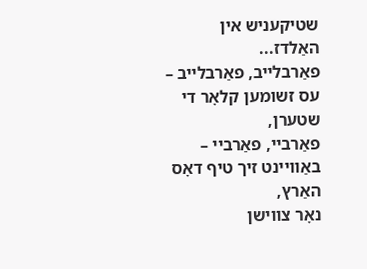שטיקעניש אין האַלדז...
פאַרבלייב, פאַרבלייב – עס זשומען קלאׇר די שטערן,
פאַרביי, פאַרביי – באַוויינט זיך טיף דאׇס האַרץ,
נאׇר צווישן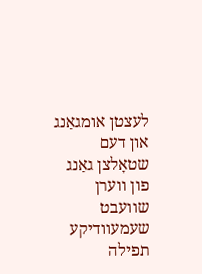לעצטן אומגאַנג און דעם שטאׇלצן גאַנג פון ווערן
שוועבט שעמעוודיקע תפילה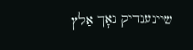שיינענדיק נאׇך אַלץ